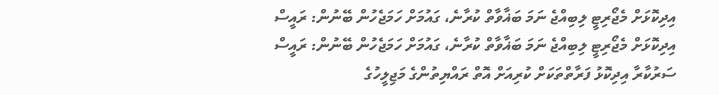އިދިކޮޅަށް މެޖޯރިޓީ ލިބިއްޖެ ނަމަ ބަޣާވާތް ކުރާނެ، ގައުމަށް ހަމަޖެހުން ބޭނުން: ރައީސް
އިދިކޮޅަށް މެޖޯރިޓީ ލިބިއްޖެ ނަމަ ބަޣާވާތް ކުރާނެ، ގައުމަށް ހަމަޖެހުން ބޭނުން: ރައީސް
ސަރުކާރާ އިދިކޮޅު ފަރާތްތަކަށް ކުރިއަށް އޮތް ރައްޔިތުންގެ މަޖިލީހުގެ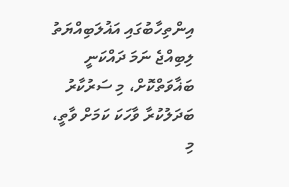އިންތިހާބުގައި އަޣުލަބިއްޔަތު ލިބިއްޖެ ނަމަ ދައްކަނީ ބަޣާވަތްކޮށް، މި ސަރުކާރު ބަދަލުކުރާ ވާހަކަ ކަމަށް ވާތީ، މި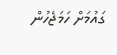ގައުމަށް ހަމަޖެހުން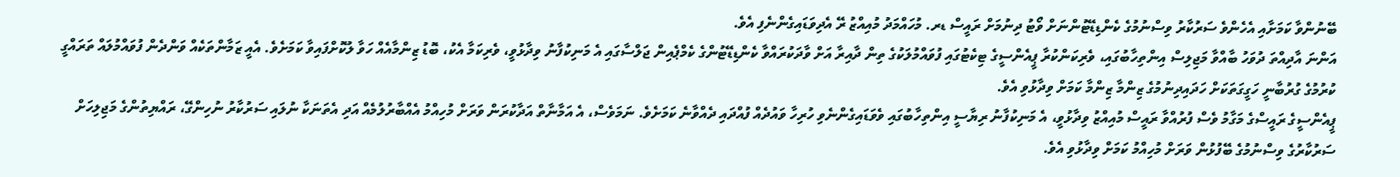ބޭނުންވާ ކަމަށާއި އެހެންވެ ސަރުކާރު ވިސްނުމުގެ ކެންޑިޑޭޓުންނަށް ވޯޓު ދިނުމަށް ރައީސް ޑރ. މުހައްމަދު މުއިއްޒު ރޭ އެދިވަޑައިގެންނެފި އެވެ.
އަންނަ އާދިއްތަ ދުވަހު ބާއްވާ މަޖިލިސް އިންތިހާބުގައި، ވެރިކަންކުރާ ޕީއެންސީގެ ޓިކެޓުގައި ފުވައްމުލަކުގެ ތިން ދާއިރާ އަށް ވާދަކުރައްވާ ކެންޑިޑޭޓުންގެ ކެމްޕެއިން ޖަލްސާގައި އެ މަނިކުފާނު ވިދާޅުވީ، ވެރިކަމާ އެކު، ބޮޑު ޒިންމާއެއް ހަވާ ލުކޮށްފައިވާ ކަމަށެވެ. އެއީ ޒަމާންތަކެއް ވަންދެން ފުވައްމުލައް ތަރައްގީ ކުރުމުގެ ގުރުބާނީ ހަގީގަތަކަށް ހަދައިދިނުމުގެ ޒިންމާ ޒިންމާ ކަމަށް ވިދާޅުވި އެވެ.
ޕީއެންސީގެ ރައީސްގެ މަގާމު ވެސް ފުރުއްވާ ރައީސް މުއިއްޒު ވިދާޅުވީ، އެ މަނިކުފާނު ރިޔާސީ އިންތިހާބުގައި ވެވަޑައިގެންނެވި ހުރިހާ ވައުދެއް ފުއްދައި ދެއްވާނެ ކަމަށެވެ. ނަމަވެސް، އެ އަމާނާތް އަދާކުރަން ވަރަށް މުހިއްމު އެއްބާރުލުމެއް އަދި އެތަނަކާ ނުލައި ސަރުކާރު ނުހިންގޭ، ރައްޔިތުންގެ މަޖިލިހަށް ސަރުކާރުގެ ވިސްނުމުގެ ބޭފުޅުން ވަރަށް މުހިއްމު ކަމަށް ވިދާޅުވި އެވެ.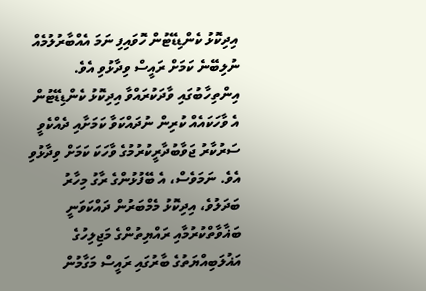އިދިކޮޅު ކެންޑިޑޭޓުން ހޮވައިފި ނަމަ އެއްބާރުލުމެއް ނުލިބޭނެ ކަމަށް ރައީސް ވިދާޅުވި އެވެ. އިންތިހާބުގައި ވާދަކުރައްވާ އިދިކޮޅު ކެންޑިޑޭޓުން އެ ވާހަކައެއް ކުރިން ނުދައްކަވާ ކަމަށާއި ދެއްކެވީ ސަރުކާރު ޖަވާބުދާރީކުރުމުގެ ވާހަކަ ކަމަށް ވިދާޅުވި އެވެ. ނަމަވެސް، އެ ބޭފުޅުންގެ ރާގު މިހާރު ބަދަލުވެ، އިދިކޮޅު މެމްބަރުން ދައްކަވަނީ ބަޣާވާތްކުރުމާއި ރައްޔިތުންގެ މަޖިލިހުގެ އަޣުލަބިއްޔަތުގެ ބާރުގައި ރައީސް މަގާމުން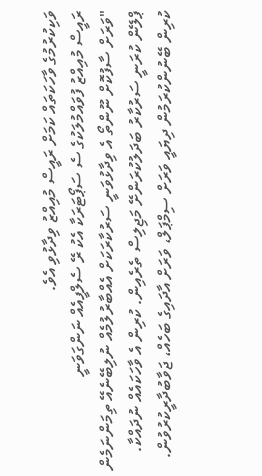ވަކިކުރުމުގެ ވާހަކަތައް ކަމަށް ރައީސް މުއިއްޒު ވިދާޅުވި އެވެ.
ރައީސް މުއިއްޒު ފުވައްމުލަކުގެ ސެ ސަޕޯޓަރަކާ އެކު ރޭ ސެލްފީއެއް ނަންގަވަނީ
"ވަރަށް ސާފުކޮށް ނޫންތޯ އެ ވިދާޅުވަނީ ސަރުކާރަކަށް އެއްބާރުލުމެއް ނުލިބޭނެއޭ ތިމަންނަމެން ޕްލޭން ކުރަނީ ސަރުކާރު ބަދަލުކުރަންށޭ މަޖިލިސް ތެރެއިން. ކުރިން އެ ވާހަކައެއް ނުދައްކާ. ކުރިން ބޭނުންކުރަމުން ދިޔައީ ވަރަށް ސިމްޕަލް، ވަރަށް އާދައިގެ ބަހެއް، ޖަވާބުދާރީކުރުވުން.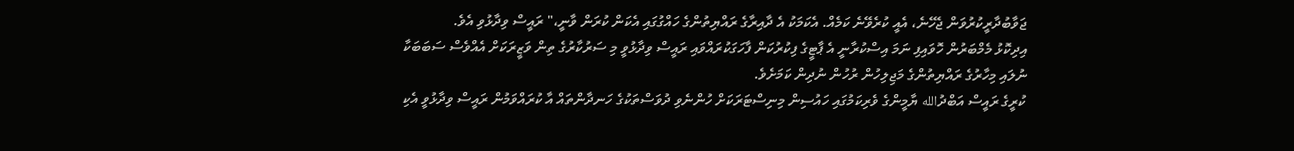ޖަވާބުދާރީކުރުވަން ޖެހޭނެ، އެއީ ކުރެވޭނެ ކަމެއް. އެކަމަކު އެ ދާއިރާގެ ރައްޔިތުންގެ ހައްގުގައި އެކަން ކުރަން ވާނީ،" ރައީސް ވިދާޅުވި އެވެ.
އިދިކޮޅު މެމްބަރުން ހޮވައިފި ނަމަ އިސްކުރާނީ އެ ޕާޓީގެ ފިކުރުކަން ފާހަގަކުރައްވައި ރައީސް ވިދާޅުވީ މި ސަރުކާރުގެ ތިން ވަޒީރަކަށް އެއްވެސް ސަބަބަކާ ނުލައި މިހާރުގެ ރައްޔިތުންގެ މަޖިލިހުން ރުހުން ނުދިން ކަމަށެވެ.
ކުރީގެ ރައީސް އަބްދުالله ޔާމީންގެ ވެރިކަމުގައި ހައުސިން މިނިސްޓަރަކަށް ހުންނެވި ދުވަސްތަކުގެ ހަނދާންތައް އާ ކުރައްވަމުން ރައީސް ވިދާޅުވީ އެކި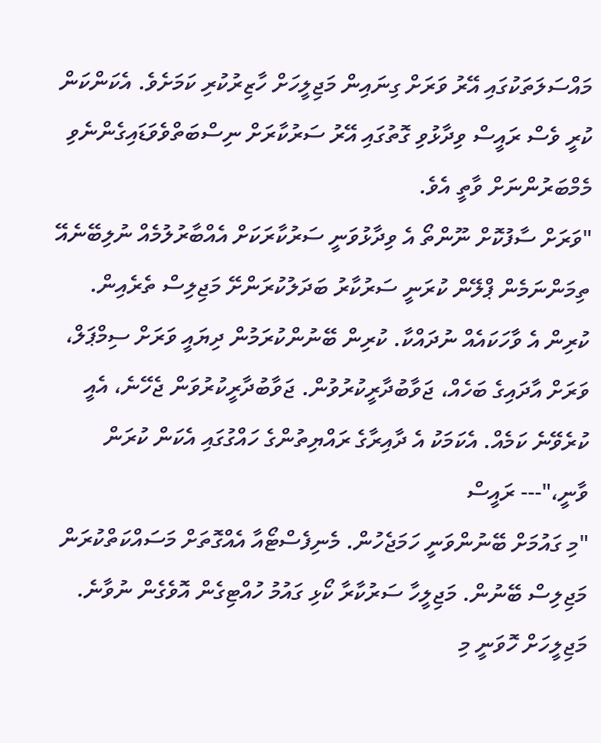މައްސަލަތަކުގައި އޭރު ވަރަށް ގިނައިން މަޖިލީހަށް ހާޒިރުކުރި ކަމަށެވެ. އެކަންކަން ކުރީ ވެސް ރައީސް ވިދާޅުވި ގޮތުގައި އޭރު ސަރުކާރަށް ނިސްބަތްވެވަޑައިގެންނެވި މެމްބަރުންނަށް ވާތީ އެވެ.
"ވަރަށް ސާފުކޮށް ނޫންތޯ އެ ވިދާޅުވަނީ ސަރުކާރަކަށް އެއްބާރުލުމެއް ނުލިބޭނެއޭ ތިމަންނަމެން ޕްލޭން ކުރަނީ ސަރުކާރު ބަދަލުކުރަންށޭ މަޖިލިސް ތެރެއިން. ކުރިން އެ ވާހަކައެއް ނުދައްކާ. ކުރިން ބޭނުންކުރަމުން ދިޔައީ ވަރަށް ސިމްޕަލް، ވަރަށް އާދައިގެ ބަހެއް، ޖަވާބުދާރީކުރުވުން. ޖަވާބުދާރީކުރުވަން ޖެހޭނެ، އެއީ ކުރެވޭނެ ކަމެއް. އެކަމަކު އެ ދާއިރާގެ ރައްޔިތުންގެ ހައްގުގައި އެކަން ކުރަން ވާނީ،"--- ރައީސް
"މި ގައުމަށް ބޭނުންވަނީ ހަމަޖެހުން. މެނިފެސްޓޯއާ އެއްގޮތަށް މަސައްކަތްކުރަން މަޖިލިސް ބޭނުން. މަޖިލީހާ ސަރުކާރާ ކޯޅި ގައުމު ހުއްޓިގެން އޮވެގެން ނުވާނެ. މަޖިލީހަށް ހޮވަނީ މި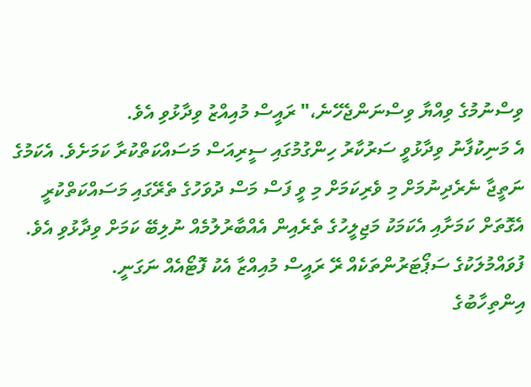ވިސްނުމުގެ ވިއްޔާ ވިސްނަންޖެހޭނެ،" ރައީސް މުއިއްޒު ވިދާޅުވި އެވެ.
އެ މަނިކުފާނު ވިދާޅުވީ ސަރުކާރު ހިންގުމުގައި ސީރިއަސް މަސައްކަތްކުރާ ކަމަށެވެ. އެކަމުގެ ނަތީޖާ ނެރެދިނުމަށް މި ވެރިކަމަށް މި ވީ ފަސް މަސް ދުވަހުގެ ތެރޭގައި މަސައްކަތްކުރީ އެގޮތަށް ކަމަށާއި އެކަމަކު މަޖިލީހުގެ ތެރެއިން އެއްބާރުލުމެއް ނުލިބޭ ކަމަށް ވިދާޅުވި އެވެ.
ފުވައްމުލަކުގެ ސަޕޯޓަރުންތަކެއް ރޭ ރައީސް މުއިއްޒާ އެކު ފޮޓޯއެއް ނަގަނީ.
އިންތިހާބުގެ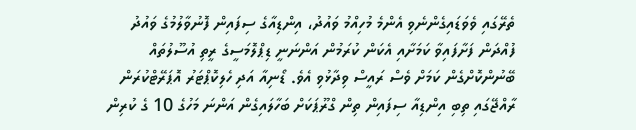ތެރޭގައި ވެވަޑައިގެންނެވި އެންމެ މުހިއްމު ވައުދު، އިންޑިއާގެ ސިފައިން ފޮނުވާލުމުގެ ވައުދު ފުއްދަން ފަށާފައިވާ ކަމަށާއި އެކަން ކުރަމުން އަންނަނީ ޑިޕްލޮމަސީގެ ރީތި އުސޫލުތައް ބޭނުންކޮށްގެން ކަމަށް ވެސް ރައީސް ވިދާޅުވި އެވެ. ޑޯނިއާ އަދި ހެލިކޮޕްޓަރު އޮޕަރޭޓްކުރަން ރާއްޖޭގައި ތިބި އިންޑިއާ ސިފައިން ތިން ގްރޫޕަކަށް ބަހާލައިގެން އަންނަ މަހުގެ 10 ގެ ކުރިން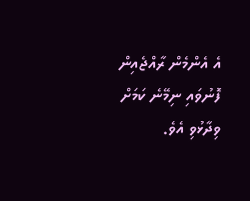އެ އެންމެން ރާއްޖެއިން ފޮނުވައި ނިމޭނެ ކަމަށް ވިދާޅުވި އެވެ.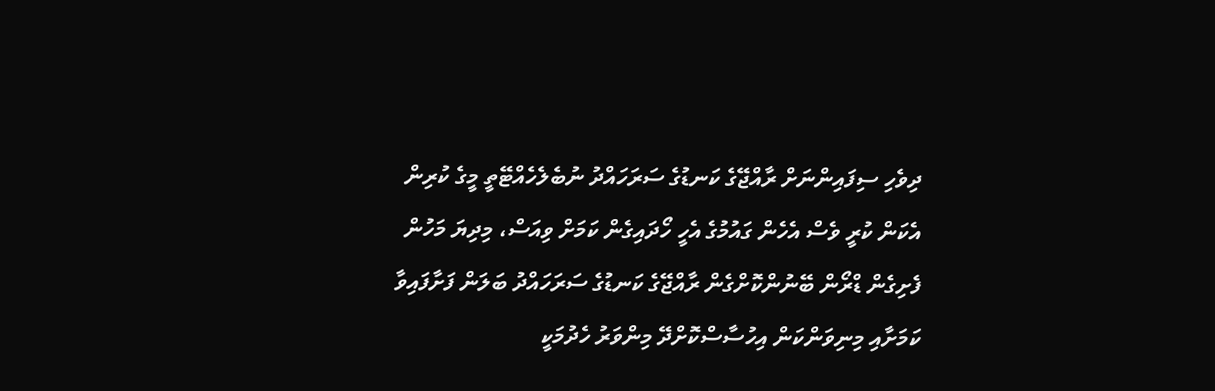ދިވެހި ސިފައިންނަށް ރާއްޖޭގެ ކަނޑުގެ ސަރަހައްދު ނުބެލެހެއްޓޭތީ މީގެ ކުރިން އެކަން ކުރީ ވެސް އެހެން ގައުމުގެ އެހީ ހޯދައިގެން ކަމަށް ވިއަސް، މިދިޔަ މަހުން ފެށިގެން ޑްރޯން ބޭނުންކޮށްގެން ރާއްޖޭގެ ކަނޑުގެ ސަރަހައްދު ބަލަން ފަށާފައިވާ ކަމަށާއި މިނިވަންކަން އިހުސާސްކޮށްދޭ މިންވަރު ހެދުމަކީ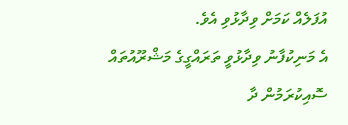އުފަލެއް ކަމަށް ވިދާޅުވި އެވެ.
އެ މަނިކުފާނު ވިދާޅުވީ ތަރައްގީގެ މަޝްރޫއުތައް ސޮއިކުރަމުން ދާ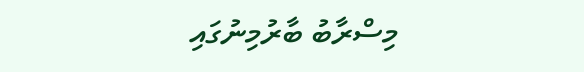މިސްރާބު ބާރުމިނުގައި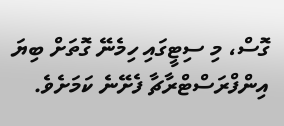ގޮސް، މި ސިޓީގައި ހިމެނޭ ގޮތަށް ބިޔަ އިންފްރަސްޓްރާޗާ ފެށޭނެ ކަމަށެވެ.